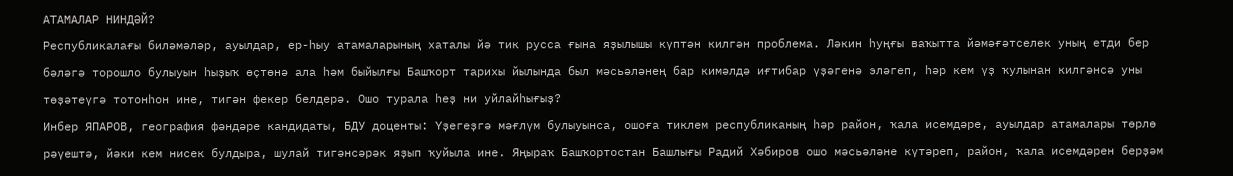АТАМАЛАР НИНДӘЙ?
Республикалағы биләмәләр, ауылдар, ер-һыу атамаларының хаталы йә тик русса ғына яҙылышы күптән килгән проблема. Ләкин һуңғы ваҡытта йәмәғәтселек уның етди бер бәләгә торошло булыуын һыҙыҡ өҫтөнә ала һәм быйылғы Башҡорт тарихы йылында был мәсьәләнең бар кимәлдә иғтибар үҙәгенә эләгеп, һәр кем үҙ ҡулынан килгәнсә уны төҙәтеүгә тотонһон ине, тигән фекер белдерә. Ошо турала һеҙ ни уйлайһығыҙ?
Инбер ЯПАРОВ, география фәндәре кандидаты, БДУ доценты: Үҙегеҙгә мәғлүм булыуынса, ошоға тиклем республиканың һәр район, ҡала исемдәре, ауылдар атамалары төрлө рәүештә, йәки кем нисек булдыра, шулай тигәнсәрәк яҙып ҡуйыла ине. Яңыраҡ Башҡортостан Башлығы Радий Хәбиров ошо мәсьәләне күтәреп, район, ҡала исемдәрен берҙәм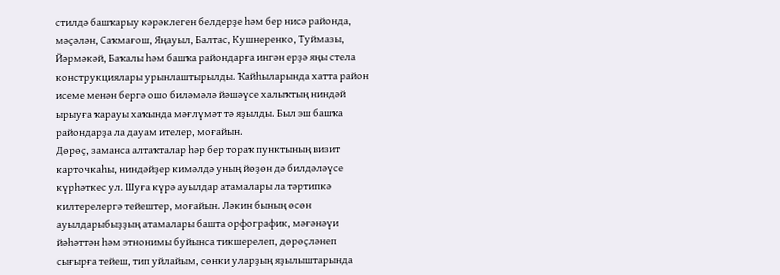стилдә башҡарыу кәрәклеген белдерҙе һәм бер нисә районда, мәҫәлән, Саҡмағош, Яңауыл, Балтас, Кушнеренко, Туймазы, Йәрмәкәй, Баҡалы һәм башҡа райондарға ингән ерҙә яңы стела конструкциялары урынлаштырылды. Ҡайһыларында хатта район исеме менән бергә ошо биләмәлә йәшәүсе халыҡтың ниндәй ырыуға ҡарауы хаҡында мәғлүмәт тә яҙылды. Был эш башҡа райондарҙа ла дауам ителер, моғайын.
Дөрөҫ, заманса алтаҡталар һәр бер тораҡ пунктының визит карточкаһы, ниндәйҙер кимәлдә уның йөҙөн дә билдәләүсе күрһәткес ул. Шуға күрә ауылдар атамалары ла тәртипкә килтерелергә тейештер, моғайын. Ләкин бының өсөн ауылдарыбыҙҙың атамалары башта орфографик, мәғәнәүи йәһәттән һәм этнонимы буйынса тикшерелеп, дөрөҫләнеп сығырға тейеш, тип уйлайым, сөнки уларҙың яҙылыштарында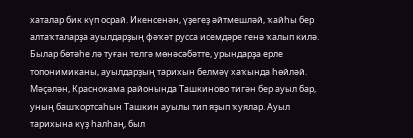хаталар бик күп осрай. Икенсенән, үҙегеҙ әйтмешләй, ҡайһы бер алтаҡталарҙа ауылдарҙың фәҡәт русса исемдәре генә ҡалып килә. Былар бөтәһе лә туған телгә мөнәсәбәтте, урындарҙа ерле топонимиканы, ауылдарҙың тарихын белмәү хаҡында һөйләй. Мәҫәлән, Краснокама районында Ташкиново тигән бер ауыл бар, уның башҡортсаһын Ташкин ауылы тип яҙып ҡуялар. Ауыл тарихына күҙ һалһаң, был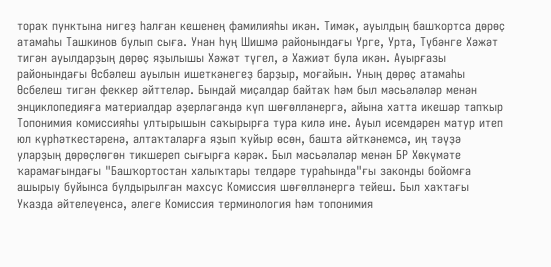тораҡ пунктына нигеҙ һалған кешенең фамилияһы икән. Тимәк, ауылдың башҡортса дөрөҫ атамаһы Ташкинов булып сыға. Унан һуң Шишмә районындағы Үрге, Урта, Түбәнге Хәжәт тигән ауылдарҙың дөрөҫ яҙылышы Хәжәт түгел, ә Хажиәт була икән. Ауырғазы районындағы Өсбәлеш ауылын ишеткәнегеҙ барҙыр, моғайын. Уның дөрөҫ атамаһы Өсбелеш тигән феккер әйттеләр. Бындай миҫалдар байтаҡ һәм был мәсьәләләр менән энциклопедияға материалдар әҙерләгәндә күп шөғөлләнергә, айына хатта икешәр тапҡыр Топонимия комиссияһы ултырышын саҡырырға тура килә ине. Ауыл исемдәрен матур итеп юл күрһәткестәренә, алтаҡталарға яҙып ҡуйыр өсөн, башта әйткәнемсә, иң тәүҙә уларҙың дөрөҫлөгөн тикшереп сығырға кәрәк. Был мәсьәләләр менән БР Хөкүмәте ҡарамағындағы "Башҡортостан халыҡтары телдәре тураһында"ғы законды бойомға ашырыу буйынса булдырылған махсус Комиссия шөғөлләнергә тейеш. Был хаҡтағы Указда әйтелеүенсә, әлеге Комиссия терминология һәм топонимия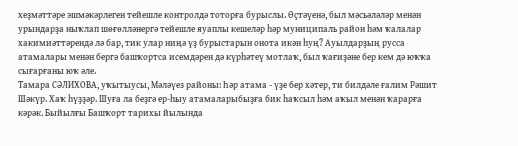хеҙмәттәре эшмәкәрлеген тейешле контролдә тоторға бурыслы. Өҫтәүенә, был мәсьәләләр менән урындарҙа ныҡлап шөғөлләнергә тейешле яуаплы кешеләр һәр муниципаль район һәм ҡалалар хакимиәттәрендә лә бар, тик улар ниңә үҙ бурыстарын онота икән һуң? Ауылдарҙың русса атамалары менән бергә башҡортса исемдәрен дә күрһәтеү мотлаҡ, был ҡағиҙәне бер кем дә юҡҡа сығарғаны юҡ әле.
Тамара СӘЛИХОВА, уҡытыусы, Мәләүез районы: Һәр атама - үҙе бер хәтер, ти билдәле ғалим Рәшит Шәкүр. Хаҡ һүҙҙәр. Шуға ла беҙгә ер-һыу атамаларыбыҙға бик һаҡсыл һәм аҡыл менән ҡарарға кәрәк. Быйылғы Башҡорт тарихы йылында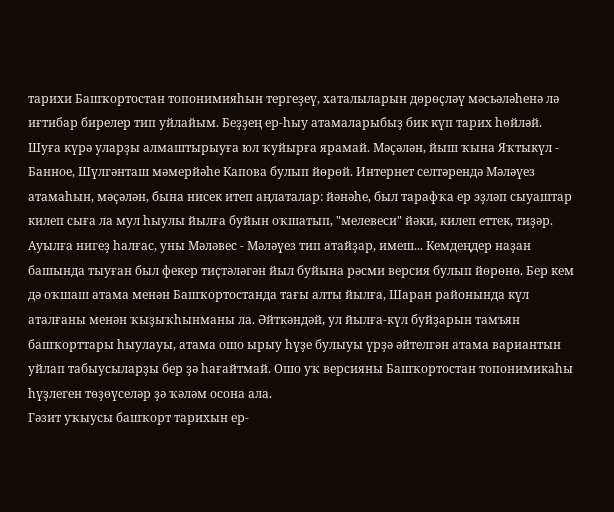тарихи Башҡортостан топонимияһын тергеҙеү, хаталыларын дөрөҫләү мәсьәләһенә лә иғтибар бирелер тип уйлайым. Беҙҙең ер-һыу атамаларыбыҙ бик күп тарих һөйләй. Шуға күрә уларҙы алмаштырыуға юл ҡуйырға ярамай. Мәҫәлән, йыш ҡына Яҡтыкүл - Банное, Шүлгәнташ мәмерйәһе Капова булып йөрөй. Интернет селтәрендә Мәләүез атамаһын, мәҫәлән, бына нисек итеп аңлаталар: йәнәһе, был тарафҡа ер эҙләп сыуаштар килеп сыға ла мул һыулы йылға буйын оҡшатып, "мелевеси" йәки, килеп еттек, тиҙәр. Ауылға нигеҙ һалғас, уны Мәләвес - Мәләүез тип атайҙар, имеш... Кемдеңдер наҙан башында тыуған был фекер тиҫтәләгән йыл буйына рәсми версия булып йөрөнө. Бер кем дә оҡшаш атама менән Башҡортостанда тағы алты йылға, Шаран районында күл аталғаны менән ҡыҙыҡһынманы ла. Әйткәндәй, ул йылға-күл буйҙарын тамъян башҡорттары һыулауы, атама ошо ырыу һүҙе булыуы үрҙә әйтелгән атама вариантын уйлап табыусыларҙы бер ҙә һағайтмай. Ошо уҡ версияны Башҡортостан топонимикаһы һүҙлеген төҙөүселәр ҙә ҡәләм осона ала.
Гәзит уҡыусы башҡорт тарихын ер-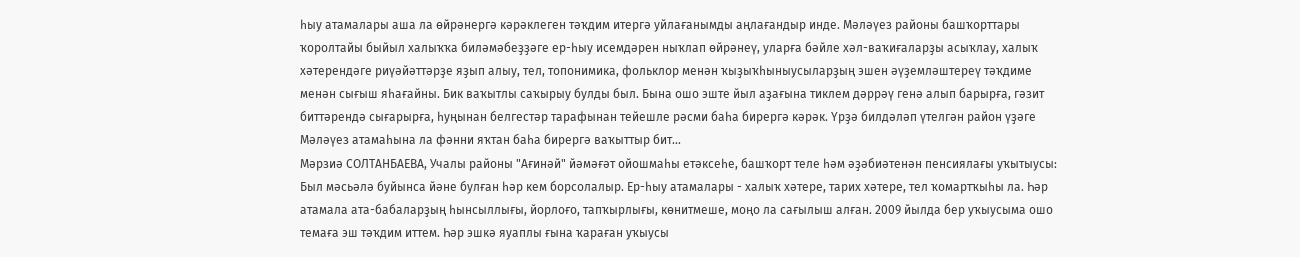һыу атамалары аша ла өйрәнергә кәрәклеген тәҡдим итергә уйлағанымды аңлағандыр инде. Мәләүез районы башҡорттары ҡоролтайы быйыл халыҡҡа биләмәбеҙҙәге ер-һыу исемдәрен ныҡлап өйрәнеү, уларға бәйле хәл-ваҡиғаларҙы асыҡлау, халыҡ хәтерендәге риүәйәттәрҙе яҙып алыу, тел, топонимика, фольклор менән ҡыҙыҡһыныусыларҙың эшен әүҙемләштереү тәҡдиме менән сығыш яһағайны. Бик ваҡытлы саҡырыу булды был. Бына ошо эште йыл аҙағына тиклем дәррәү генә алып барырға, гәзит биттәрендә сығарырға, һуңынан белгестәр тарафынан тейешле рәсми баһа бирергә кәрәк. Үрҙә билдәләп үтелгән район үҙәге Мәләүез атамаһына ла фәнни яҡтан баһа бирергә ваҡыттыр бит...
Мәрзиә СОЛТАНБАЕВА, Учалы районы "Ағинәй" йәмәғәт ойошмаһы етәксеһе, башҡорт теле һәм әҙәбиәтенән пенсиялағы уҡытыусы: Был мәсьәлә буйынса йәне булған һәр кем борсолалыр. Ер-һыу атамалары - халыҡ хәтере, тарих хәтере, тел ҡомартҡыһы ла. Һәр атамала ата-бабаларҙың һынсыллығы, йорлоғо, тапҡырлығы, көнитмеше, моңо ла сағылыш алған. 2009 йылда бер уҡыусыма ошо темаға эш тәҡдим иттем. Һәр эшкә яуаплы ғына ҡараған уҡыусы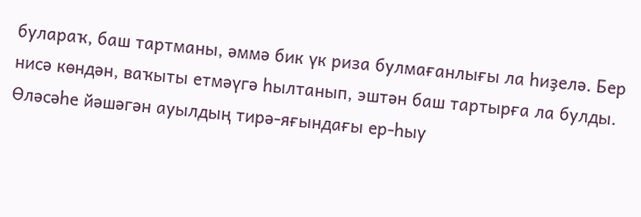булараҡ, баш тартманы, әммә бик үк риза булмағанлығы ла һиҙелә. Бер нисә көндән, ваҡыты етмәүгә һылтанып, эштән баш тартырға ла булды. Өләсәһе йәшәгән ауылдың тирә-яғындағы ер-һыу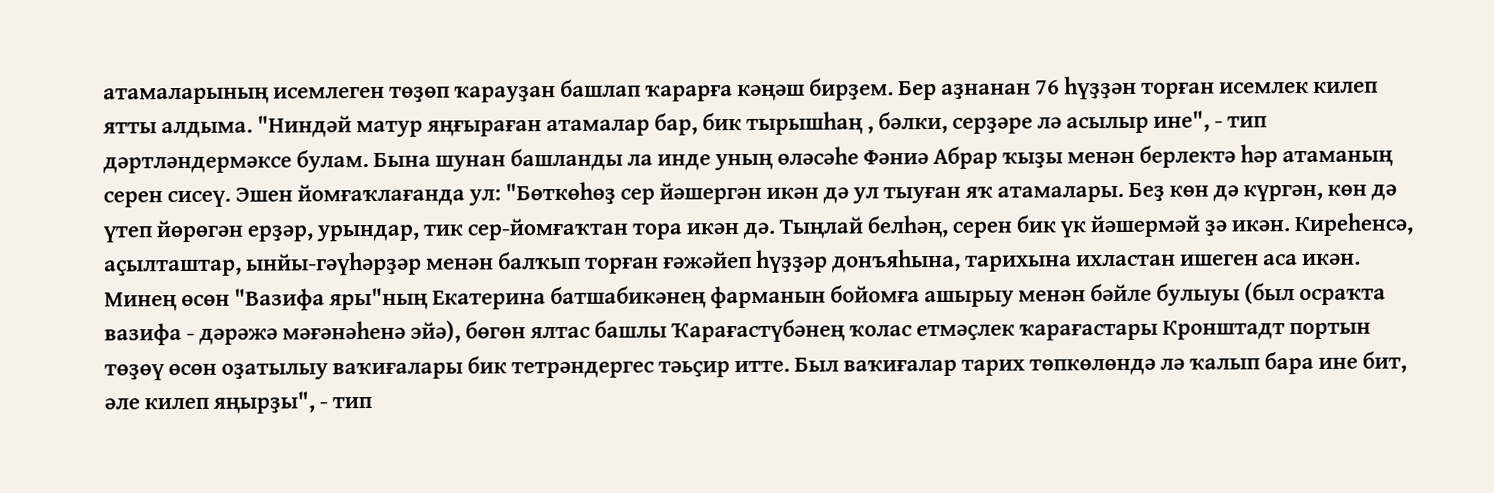атамаларының исемлеген төҙөп ҡарауҙан башлап ҡарарға кәңәш бирҙем. Бер аҙнанан 76 һүҙҙән торған исемлек килеп ятты алдыма. "Ниндәй матур яңғыраған атамалар бар, бик тырышһаң , бәлки, серҙәре лә асылыр ине", - тип дәртләндермәксе булам. Бына шунан башланды ла инде уның өләсәһе Фәниә Абрар ҡыҙы менән берлектә һәр атаманың серен сисеү. Эшен йомғаҡлағанда ул: "Бөткөһөҙ сер йәшергән икән дә ул тыуған яҡ атамалары. Беҙ көн дә күргән, көн дә үтеп йөрөгән ерҙәр, урындар, тик сер-йомғаҡтан тора икән дә. Тыңлай белһәң, серен бик үк йәшермәй ҙә икән. Киреһенсә, аҫылташтар, ынйы-гәүһәрҙәр менән балҡып торған ғәжәйеп һүҙҙәр донъяһына, тарихына ихластан ишеген аса икән. Минең өсөн "Вазифа яры"ның Екатерина батшабикәнең фарманын бойомға ашырыу менән бәйле булыуы (был осраҡта вазифа - дәрәжә мәғәнәһенә эйә), бөгөн ялтас башлы Ҡарағастүбәнең ҡолас етмәҫлек ҡарағастары Кронштадт портын төҙөү өсөн оҙатылыу ваҡиғалары бик тетрәндергес тәьҫир итте. Был ваҡиғалар тарих төпкөлөндә лә ҡалып бара ине бит, әле килеп яңырҙы", - тип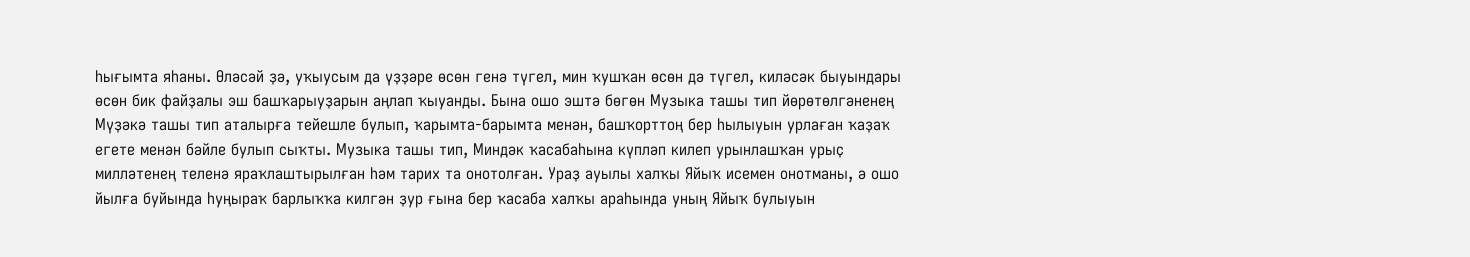һығымта яһаны. Өләсәй ҙә, уҡыусым да үҙҙәре өсөн генә түгел, мин ҡушҡан өсөн дә түгел, киләсәк быуындары өсөн бик файҙалы эш башҡарыуҙарын аңлап ҡыуанды. Бына ошо эштә бөгөн Музыка ташы тип йөрөтөлгәненең Мүҙәкә ташы тип аталырға тейешле булып, ҡарымта-барымта менән, башҡорттоң бер һылыуын урлаған ҡаҙаҡ егете менән бәйле булып сыҡты. Музыка ташы тип, Миндәк ҡасабаһына күпләп килеп урынлашҡан урыҫ милләтенең теленә яраҡлаштырылған һәм тарих та онотолған. Ураҙ ауылы халҡы Яйыҡ исемен онотманы, ә ошо йылға буйында һуңыраҡ барлыҡҡа килгән ҙур ғына бер ҡасаба халҡы араһында уның Яйыҡ булыуын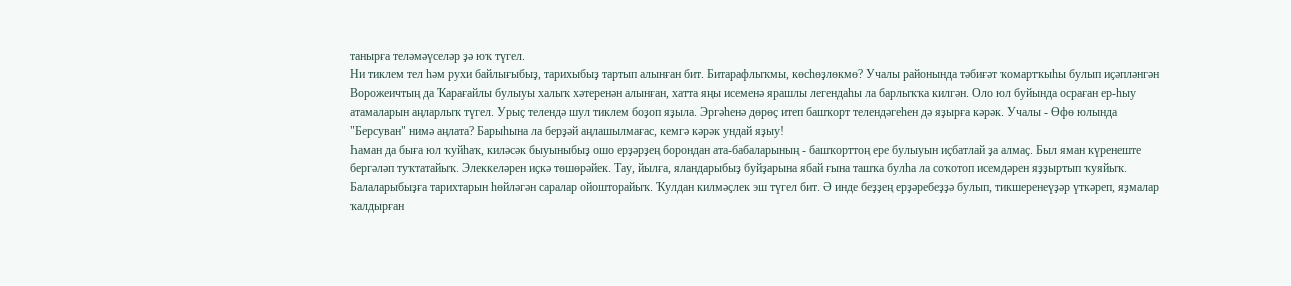танырға теләмәүселәр ҙә юҡ түгел.
Ни тиклем тел һәм рухи байлығыбыҙ, тарихыбыҙ тартып алынған бит. Битарафлыҡмы, көсһөҙлөкмө? Учалы районында тәбиғәт ҡомартҡыһы булып иҫәпләнгән Ворожеичтың да Ҡарағайлы булыуы халыҡ хәтеренән алынған, хатта яңы исеменә ярашлы легендаһы ла барлыҡҡа килгән. Оло юл буйында осраған ер-һыу атамаларын аңларлыҡ түгел. Урыҫ телендә шул тиклем боҙоп яҙыла. Эргәһенә дөрөҫ итеп башҡорт телендәгеһен дә яҙырға кәрәк. Учалы - Өфө юлында "Берсуван" нимә аңлата? Барыһына ла берҙәй аңлашылмағас, кемгә кәрәк ундай яҙыу!
Һаман да быға юл ҡуйһаҡ, киләсәк быуыныбыҙ ошо ерҙәрҙең борондан ата-бабаларының - башҡорттоң ере булыуын иҫбатлай ҙа алмаҫ. Был яман күренеште бергәләп туҡтатайыҡ. Элеккеләрен иҫкә төшөрәйек. Тау, йылға, яландарыбыҙ буйҙарына ябай ғына ташҡа булһа ла соҡотоп исемдәрен яҙҙыртып ҡуяйыҡ. Балаларыбыҙға тарихтарын һөйләгән саралар ойошторайыҡ. Ҡулдан килмәҫлек эш түгел бит. Ә инде беҙҙең ерҙәребеҙҙә булып, тикшеренеүҙәр үткәреп, яҙмалар ҡалдырған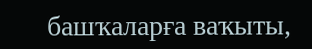башҡаларға ваҡыты,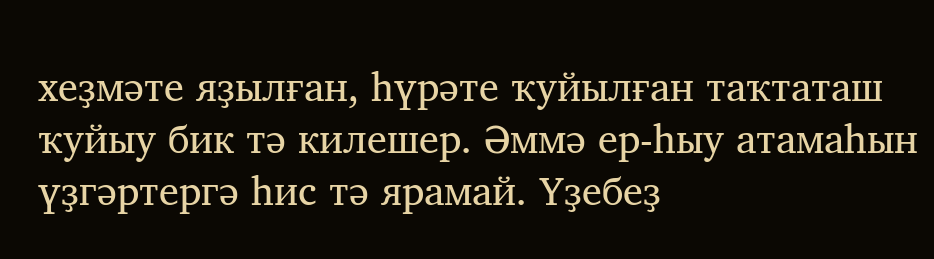хеҙмәте яҙылған, һүрәте ҡуйылған таҡтаташ ҡуйыу бик тә килешер. Әммә ер-һыу атамаһын үҙгәртергә һис тә ярамай. Үҙебеҙ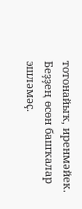тотонайыҡ, иренмәйек. Беҙҙең өсөн башҡалар эшләмәҫ.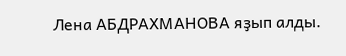Лена АБДРАХМАНОВА яҙып алды.